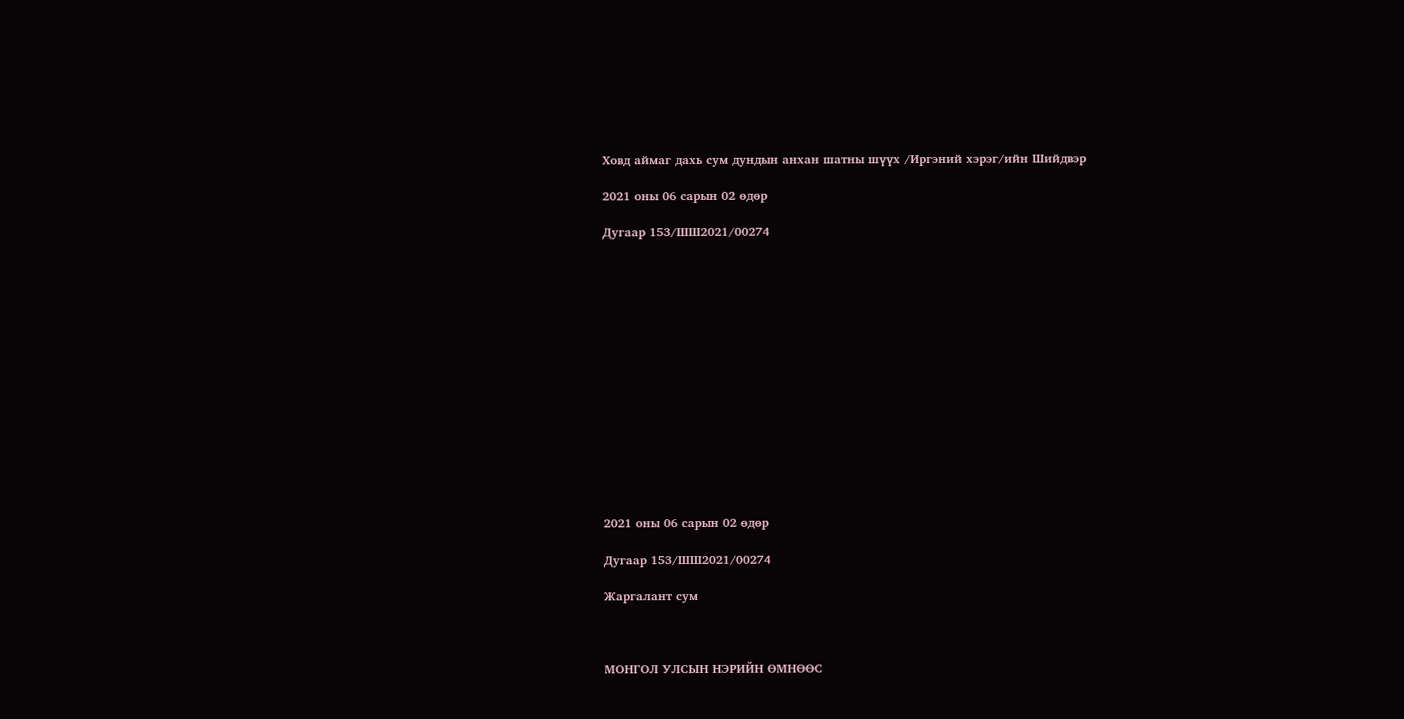Ховд аймаг дахь сум дундын анхан шатны шүүх /Иргэний хэрэг/ийн Шийдвэр

2021 оны 06 сарын 02 өдөр

Дугаар 153/ШШ2021/00274















2021 оны 06 сарын 02 өдөр

Дугаар 153/ШШ2021/00274

Жаргалант сум



МОНГОЛ УЛСЫН НЭРИЙН ӨМНӨӨС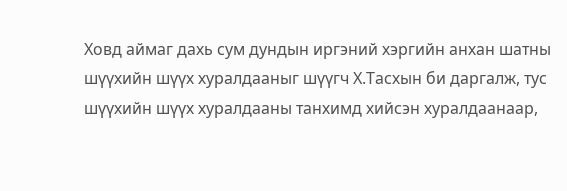Ховд аймаг дахь сум дундын иргэний хэргийн анхан шатны шүүхийн шүүх хуралдааныг шүүгч Х.Тасхын би даргалж, тус шүүхийн шүүх хуралдааны танхимд хийсэн хуралдаанаар,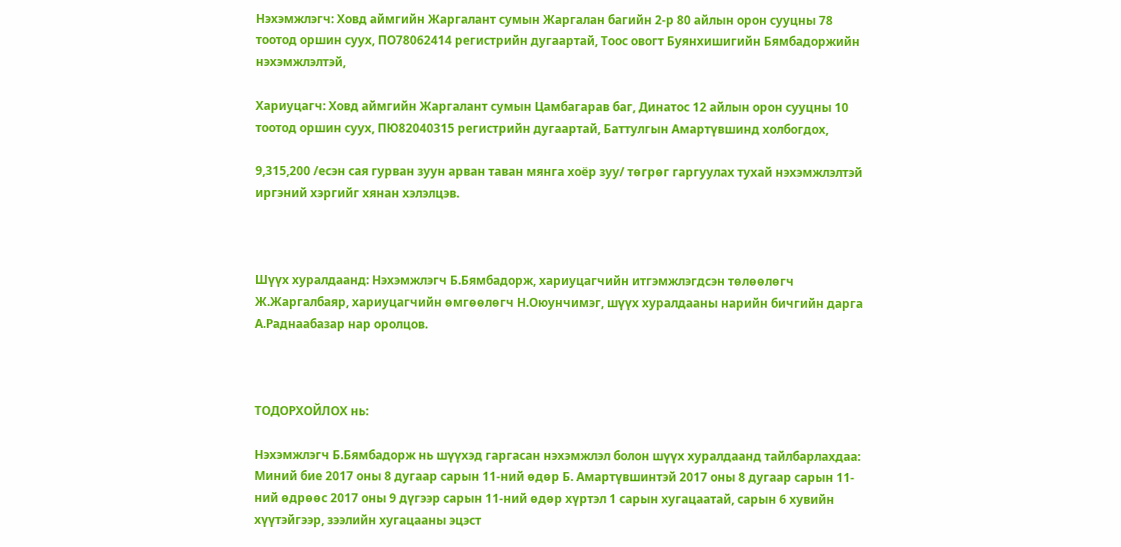Нэхэмжлэгч: Ховд аймгийн Жаргалант сумын Жаргалан багийн 2-р 80 айлын орон сууцны 78 тоотод оршин суух, ПО78062414 регистрийн дугаартай, Тоос овогт Буянхишигийн Бямбадоржийн нэхэмжлэлтэй,

Хариуцагч: Ховд аймгийн Жаргалант сумын Цамбагарав баг, Динатос 12 айлын орон сууцны 10 тоотод оршин суух, ПЮ82040315 регистрийн дугаартай, Баттулгын Амартүвшинд холбогдох,

9,315,200 /есэн сая гурван зуун арван таван мянга хоёр зуу/ төгрөг гаргуулах тухай нэхэмжлэлтэй иргэний хэргийг хянан хэлэлцэв.



Шүүх хуралдаанд: Нэхэмжлэгч Б.Бямбадорж, хариуцагчийн итгэмжлэгдсэн төлөөлөгч Ж.Жаргалбаяр, хариуцагчийн өмгөөлөгч Н.Оюунчимэг, шүүх хуралдааны нарийн бичгийн дарга А.Раднаабазар нар оролцов.



ТОДОРХОЙЛОХ нь:

Нэхэмжлэгч Б.Бямбадорж нь шүүхэд гаргасан нэхэмжлэл болон шүүх хуралдаанд тайлбарлахдаа: Миний бие 2017 оны 8 дугаар сарын 11-ний өдөр Б. Амартүвшинтэй 2017 оны 8 дугаар сарын 11-ний өдрөөс 2017 оны 9 дүгээр сарын 11-ний өдөр хүртэл 1 сарын хугацаатай, сарын 6 хувийн хүүтэйгээр, зээлийн хугацааны эцэст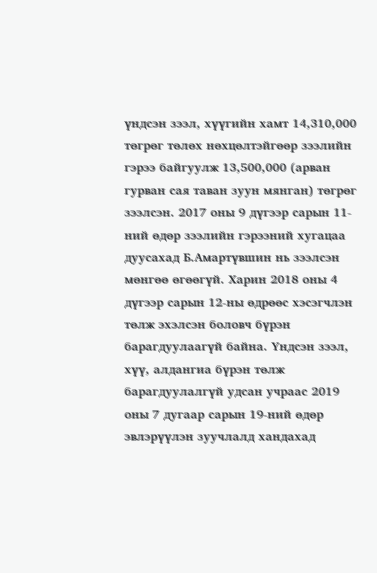үндсэн зээл, хүүгийн хамт 14,310,000 төгрөг төлөх нөхцөлтэйгөөр зээлийн гэрээ байгуулж 13,500,000 (арван гурван сая таван зуун мянган) төгрөг зээлсэн. 2017 оны 9 дүгээр сарын 11-ний өдөр зээлийн гэрээний хугацаа дуусахад Б.Амартүвшин нь зээлсэн мөнгөө өгөөгүй. Харин 2018 оны 4 дүгээр сарын 12-ны өдрөөс хэсэгчлэн төлж эхэлсэн боловч бүрэн барагдуулаагүй байна. Үндсэн зээл, хүү, алдангиа бүрэн төлж барагдуулалгүй удсан учраас 2019 оны 7 дугаар сарын 19-ний өдөр эвлэрүүлэн зуучлалд хандахад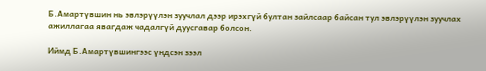Б.Амартүвшин нь эвлэрүүлэн зуучлал дээр ирэхгүй бултан зайлсаар байсан тул эвлэрүүлэн зуучлах ажиллагаа явагдаж чадалгүй дуусгавар болсон.

Иймд Б.Амартүвшингээс үндсэн зээл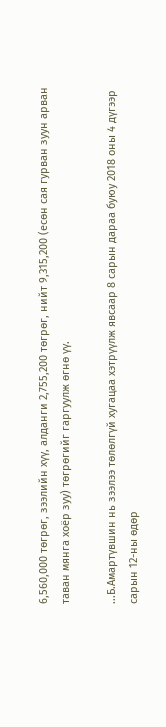6,560,000 төгрөг, зээлийн хүү, алданги 2,755,200 төгрөг, нийт 9,315,200 (есөн сая гурван зуун арван таван мянга хоёр зуу) төгрөгийг гаргуулж өгнө үү.

...Б.Амартүвшин нь зээлээ төлөлгүй хугацаа хэтрүүлж явсаар 8 сарын дараа буюу 2018 оны 4 дүгээр сарын 12-ны өдөр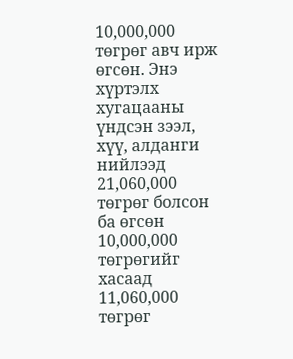10,000,000 төгрөг авч ирж өгсөн. Энэ хүртэлх хугацааны үндсэн зээл, хүү, алданги нийлээд 21,060,000 төгрөг болсон ба өгсөн 10,000,000 төгрөгийг хасаад 11,060,000 төгрөг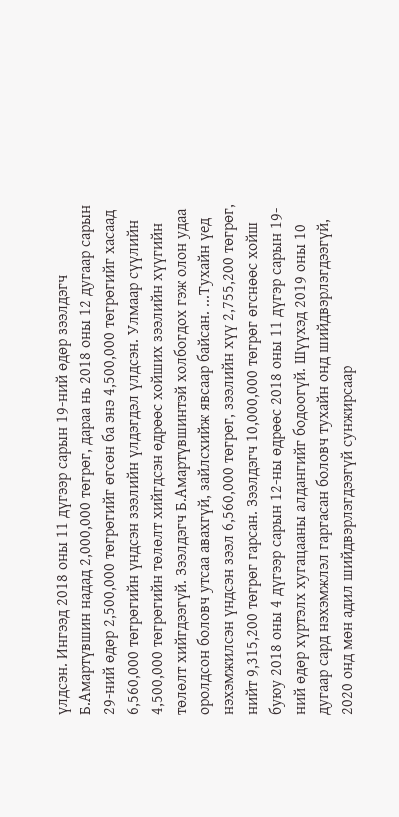үлдсэн. Ингээд 2018 оны 11 дүгээр сарын 19-ний өдөр зээлдэгч Б.Амартүвшин надад 2,000,000 төгрөг, дараа нь 2018 оны 12 дугаар сарын 29-ний өдөр 2,500,000 төгрөгийг өгсөн ба энэ 4,500,000 төгрөгийг хасаад 6,560,000 төгрөгийн үндсэн зээлийн үлдэгдэл үлдсэн. Улмаар сүүлийн 4,500,000 төгрөгийн төлөлт хийгдсэн өдрөөс хойших зээлийн хүүгийн төлөлт хийгдээгүй. Зээлдэгч Б.Амартүвшинтэй холбогдох гэж олон удаа оролдсон боловч утсаа авахгүй, зайлсхийж явсаар байсан. ...Тухайн үед нэхэмжилсэн үндсэн зээл 6,560,000 төгрөг, зээлийн хүү 2,755,200 төгрөг, нийт 9,315,200 төгрөг гарсан. Зээлдэгч 10,000,000 төгрөг өгснөөс хойш буюу 2018 оны 4 дүгээр сарын 12-ны өдрөөс 2018 оны 11 дүгэр сарын 19-ний өдөр хүртэлх хугацааны алдангийг бодоогүй. Шүүхэд 2019 оны 10 дугаар сард нэхэмжлэл гаргасан боловч тухайн онд шийдвэрлэгдээгүй, 2020 онд мөн адил шийдвэрлэгдээгүй сунжирсаар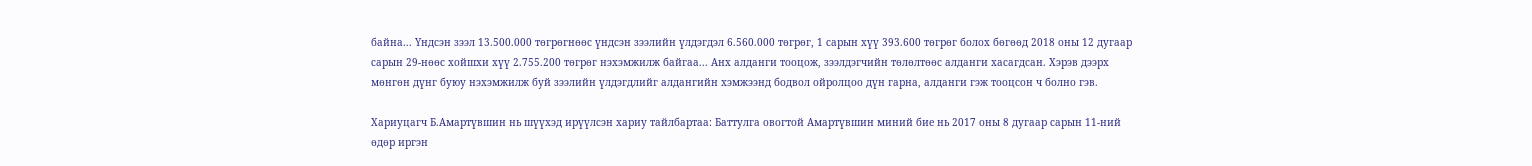байна... Үндсэн зээл 13.500.000 төгрөгнөөс үндсэн зээлийн үлдэгдэл 6.560.000 төгрөг, 1 сарын хүү 393.600 төгрөг болох бөгөөд 2018 оны 12 дугаар сарын 29-нөөс хойшхи хүү 2.755.200 төгрөг нэхэмжилж байгаа... Анх алданги тооцож, зээлдэгчийн төлөлтөөс алданги хасагдсан. Хэрэв дээрх мөнгөн дүнг буюу нэхэмжилж буй зээлийн үлдэгдлийг алдангийн хэмжээнд бодвол ойролцоо дүн гарна, алданги гэж тооцсон ч болно гэв.

Хариуцагч Б.Амартүвшин нь шүүхэд ирүүлсэн хариу тайлбартаа: Баттулга овогтой Амартүвшин миний бие нь 2017 оны 8 дугаар сарын 11-ний өдөр иргэн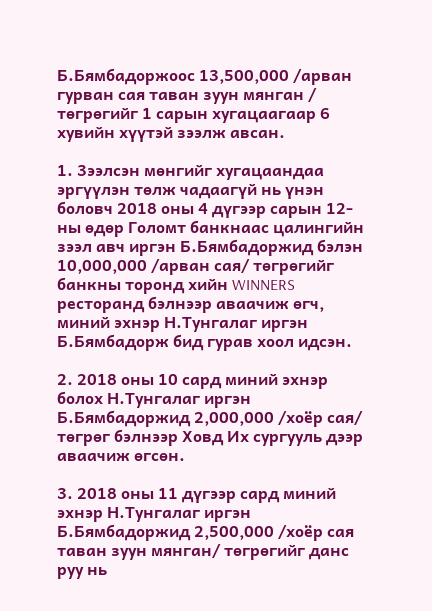Б.Бямбадоржоос 13,500,000 /арван гурван сая таван зуун мянган / төгрөгийг 1 сарын хугацаагаар 6 хувийн хүүтэй зээлж авсан.

1. 3ээлсэн мөнгийг хугацаандаа эргүүлэн төлж чадаагүй нь үнэн боловч 2018 оны 4 дүгээр сарын 12-ны өдөр Голомт банкнаас цалингийн зээл авч иргэн Б.Бямбадоржид бэлэн 10,000,000 /арван сая/ төгрөгийг банкны торонд хийн WINNERS ресторанд бэлнээр аваачиж өгч, миний эхнэр Н.Тунгалаг иргэн Б.Бямбадорж бид гурав хоол идсэн.

2. 2018 оны 10 сард миний эхнэр болох Н.Тунгалаг иргэн Б.Бямбадоржид 2,000,000 /хоёр сая/ төгрөг бэлнээр Ховд Их сургууль дээр аваачиж өгсөн.

3. 2018 оны 11 дүгээр сард миний эхнэр Н.Тунгалаг иргэн Б.Бямбадоржид 2,500,000 /хоёр сая таван зуун мянган/ төгрөгийг данс руу нь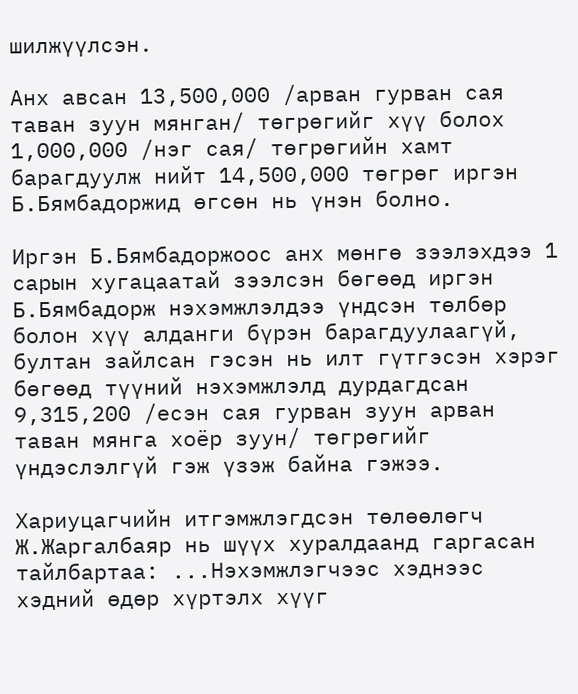шилжүүлсэн.

Анх авсан 13,500,000 /арван гурван сая таван зуун мянган/ төгрөгийг хүү болох 1,000,000 /нэг сая/ төгрөгийн хамт барагдуулж нийт 14,500,000 төгрөг иргэн Б.Бямбадоржид өгсөн нь үнэн болно.

Иргэн Б.Бямбадоржоос анх мөнгө зээлэхдээ 1 сарын хугацаатай зээлсэн бөгөөд иргэн Б.Бямбадорж нэхэмжлэлдээ үндсэн төлбөр болон хүү алданги бүрэн барагдуулаагүй, бултан зайлсан гэсэн нь илт гүтгэсэн хэрэг бөгөөд түүний нэхэмжлэлд дурдагдсан 9,315,200 /есэн сая гурван зуун арван таван мянга хоёр зуун/ төгрөгийг үндэслэлгүй гэж үзэж байна гэжээ.

Хариуцагчийн итгэмжлэгдсэн төлөөлөгч Ж.Жаргалбаяр нь шүүх хуралдаанд гаргасан тайлбартаа: ...Нэхэмжлэгчээс хэднээс хэдний өдөр хүртэлх хүүг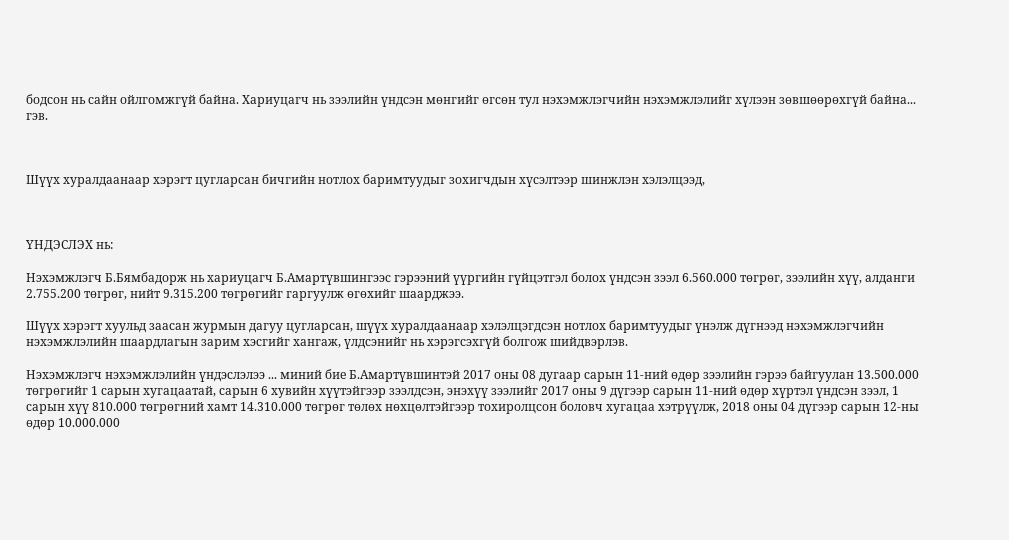бодсон нь сайн ойлгомжгүй байна. Хариуцагч нь зээлийн үндсэн мөнгийг өгсөн тул нэхэмжлэгчийн нэхэмжлэлийг хүлээн зөвшөөрөхгүй байна... гэв.



Шүүх хуралдаанаар хэрэгт цугларсан бичгийн нотлох баримтуудыг зохигчдын хүсэлтээр шинжлэн хэлэлцээд,



ҮНДЭСЛЭХ нь:

Нэхэмжлэгч Б.Бямбадорж нь хариуцагч Б.Амартүвшингээс гэрээний үүргийн гүйцэтгэл болох үндсэн зээл 6.560.000 төгрөг, зээлийн хүү, алданги 2.755.200 төгрөг, нийт 9.315.200 төгрөгийг гаргуулж өгөхийг шаарджээ.

Шүүх хэрэгт хуульд заасан журмын дагуу цугларсан, шүүх хуралдаанаар хэлэлцэгдсэн нотлох баримтуудыг үнэлж дүгнээд нэхэмжлэгчийн нэхэмжлэлийн шаардлагын зарим хэсгийг хангаж, үлдсэнийг нь хэрэгсэхгүй болгож шийдвэрлэв.

Нэхэмжлэгч нэхэмжлэлийн үндэслэлээ ... миний бие Б.Амартүвшинтэй 2017 оны 08 дугаар сарын 11-ний өдөр зээлийн гэрээ байгуулан 13.500.000 төгрөгийг 1 сарын хугацаатай, сарын 6 хувийн хүүтэйгээр зээлдсэн, энэхүү зээлийг 2017 оны 9 дүгээр сарын 11-ний өдөр хүртэл үндсэн зээл, 1 сарын хүү 810.000 төгрөгний хамт 14.310.000 төгрөг төлөх нөхцөлтэйгээр тохиролцсон боловч хугацаа хэтрүүлж, 2018 оны 04 дүгээр сарын 12-ны өдөр 10.000.000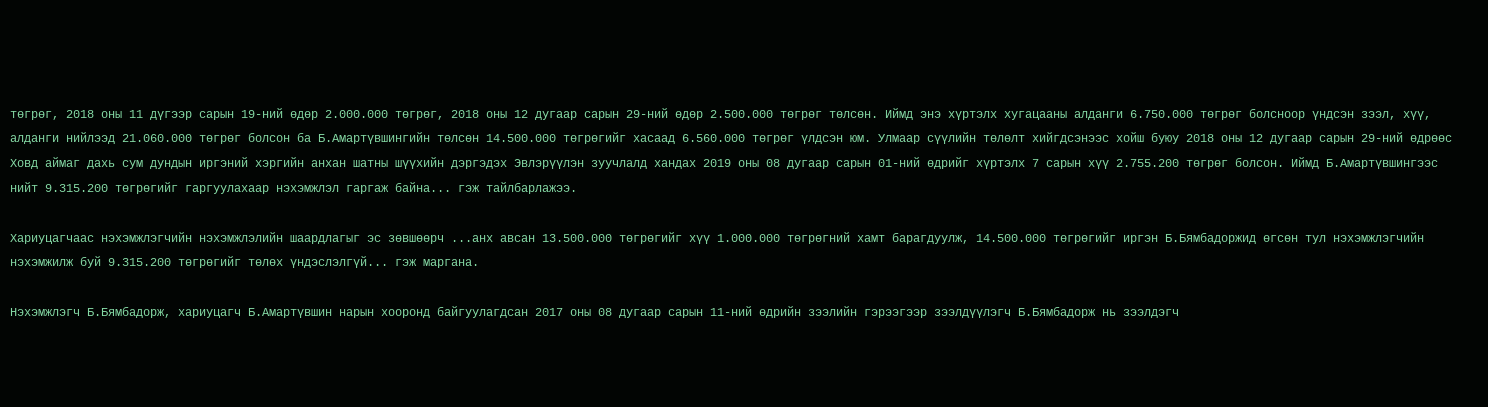төгрөг, 2018 оны 11 дүгээр сарын 19-ний өдөр 2.000.000 төгрөг, 2018 оны 12 дугаар сарын 29-ний өдөр 2.500.000 төгрөг төлсөн. Иймд энэ хүртэлх хугацааны алданги 6.750.000 төгрөг болсноор үндсэн зээл, хүү, алданги нийлээд 21.060.000 төгрөг болсон ба Б.Амартүвшингийн төлсөн 14.500.000 төгрөгийг хасаад 6.560.000 төгрөг үлдсэн юм. Улмаар сүүлийн төлөлт хийгдсэнээс хойш буюу 2018 оны 12 дугаар сарын 29-ний өдрөөс Ховд аймаг дахь сум дундын иргэний хэргийн анхан шатны шүүхийн дэргэдэх Эвлэрүүлэн зуучлалд хандах 2019 оны 08 дугаар сарын 01-ний өдрийг хүртэлх 7 сарын хүү 2.755.200 төгрөг болсон. Иймд Б.Амартүвшингээс нийт 9.315.200 төгрөгийг гаргуулахаар нэхэмжлэл гаргаж байна... гэж тайлбарлажээ.

Хариуцагчаас нэхэмжлэгчийн нэхэмжлэлийн шаардлагыг эс зөвшөөрч ...анх авсан 13.500.000 төгрөгийг хүү 1.000.000 төгрөгний хамт барагдуулж, 14.500.000 төгрөгийг иргэн Б.Бямбадоржид өгсөн тул нэхэмжлэгчийн нэхэмжилж буй 9.315.200 төгрөгийг төлөх үндэслэлгүй... гэж маргана.

Нэхэмжлэгч Б.Бямбадорж, хариуцагч Б.Амартүвшин нарын хооронд байгуулагдсан 2017 оны 08 дугаар сарын 11-ний өдрийн зээлийн гэрээгээр зээлдүүлэгч Б.Бямбадорж нь зээлдэгч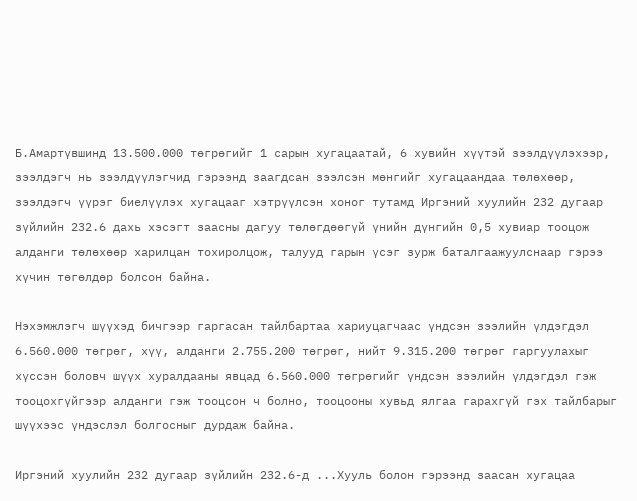Б.Амартүвшинд 13.500.000 төгрөгийг 1 сарын хугацаатай, 6 хувийн хүүтэй зээлдүүлэхээр, зээлдэгч нь зээлдүүлэгчид гэрээнд заагдсан зээлсэн мөнгийг хугацаандаа төлөхөөр, зээлдэгч үүрэг биелүүлэх хугацааг хэтрүүлсэн хоног тутамд Иргэний хуулийн 232 дугаар зүйлийн 232.6 дахь хэсэгт заасны дагуу төлөгдөөгүй үнийн дүнгийн 0,5 хувиар тооцож алданги төлөхөөр харилцан тохиролцож, талууд гарын үсэг зурж баталгаажуулснаар гэрээ хүчин төгөлдөр болсон байна.

Нэхэмжлэгч шүүхэд бичгээр гаргасан тайлбартаа хариуцагчаас үндсэн зээлийн үлдэгдэл 6.560.000 төгрөг, хүү, алданги 2.755.200 төгрөг, нийт 9.315.200 төгрөг гаргуулахыг хүссэн боловч шүүх хуралдааны явцад 6.560.000 төгрөгийг үндсэн зээлийн үлдэгдэл гэж тооцохгүйгээр алданги гэж тооцсон ч болно, тооцооны хувьд ялгаа гарахгүй гэх тайлбарыг шүүхээс үндэслэл болгосныг дурдаж байна.

Иргэний хуулийн 232 дугаар зүйлийн 232.6-д ...Хууль болон гэрээнд заасан хугацаа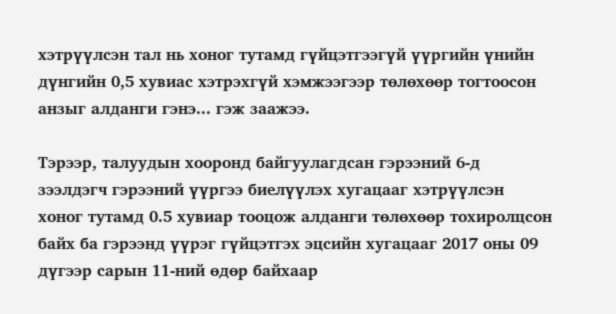хэтрүүлсэн тал нь хоног тутамд гүйцэтгээгүй үүргийн үнийн дүнгийн 0,5 хувиас хэтрэхгүй хэмжээгээр төлөхөөр тогтоосон анзыг алданги гэнэ... гэж заажээ.

Тэрээр, талуудын хооронд байгуулагдсан гэрээний 6-д зээлдэгч гэрээний үүргээ биелүүлэх хугацааг хэтрүүлсэн хоног тутамд 0.5 хувиар тооцож алданги төлөхөөр тохиролцсон байх ба гэрээнд үүрэг гүйцэтгэх эцсийн хугацааг 2017 оны 09 дүгээр сарын 11-ний өдөр байхаар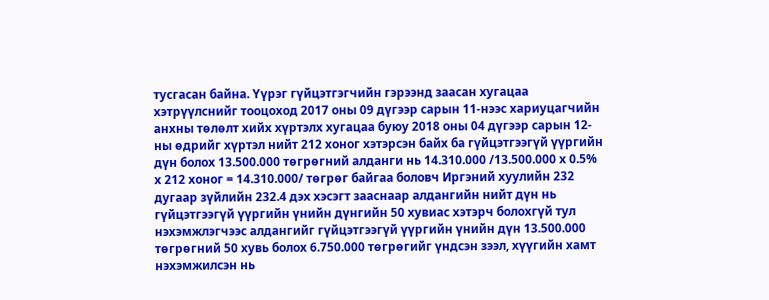тусгасан байна. Үүрэг гүйцэтгэгчийн гэрээнд заасан хугацаа хэтрүүлснийг тооцоход 2017 оны 09 дүгээр сарын 11-нээс хариуцагчийн анхны төлөлт хийх хүртэлх хугацаа буюу 2018 оны 04 дүгээр сарын 12-ны өдрийг хүртэл нийт 212 хоног хэтэрсэн байх ба гүйцэтгээгүй үүргийн дүн болох 13.500.000 төгрөгний алданги нь 14.310.000 /13.500.000 х 0.5% х 212 хоног = 14.310.000/ төгрөг байгаа боловч Иргэний хуулийн 232 дугаар зүйлийн 232.4 дэх хэсэгт зааснаар алдангийн нийт дүн нь гүйцэтгээгүй үүргийн үнийн дүнгийн 50 хувиас хэтэрч болохгүй тул нэхэмжлэгчээс алдангийг гүйцэтгээгүй үүргийн үнийн дүн 13.500.000 төгрөгний 50 хувь болох 6.750.000 төгрөгийг үндсэн зээл, хүүгийн хамт нэхэмжилсэн нь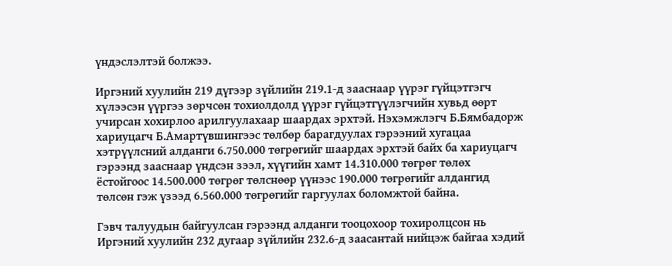үндэслэлтэй болжээ.

Иргэний хуулийн 219 дүгээр зүйлийн 219.1-д зааснаар үүрэг гүйцэтгэгч хүлээсэн үүргээ зөрчсөн тохиолдолд үүрэг гүйцэтгүүлэгчийн хувьд өөрт учирсан хохирлоо арилгуулахаар шаардах эрхтэй. Нэхэмжлэгч Б.Бямбадорж хариуцагч Б.Амартүвшингээс төлбөр барагдуулах гэрээний хугацаа хэтрүүлсний алданги 6.750.000 төгрөгийг шаардах эрхтэй байх ба хариуцагч гэрээнд зааснаар үндсэн зээл, хүүгийн хамт 14.310.000 төгрөг төлөх ёстойгоос 14.500.000 төгрөг төлснөөр үүнээс 190.000 төгрөгийг алдангид төлсөн гэж үзээд 6.560.000 төгрөгийг гаргуулах боломжтой байна.

Гэвч талуудын байгуулсан гэрээнд алданги тооцохоор тохиролцсон нь Иргэний хуулийн 232 дугаар зүйлийн 232.6-д заасантай нийцэж байгаа хэдий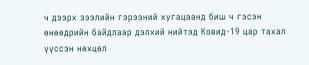ч дээрх зээлийн гэрээний хугацаанд биш ч гэсэн өнөөдрийн байдлаар дэлхий нийтэд Ковид-19 цар тахал үүссэн нөхцөл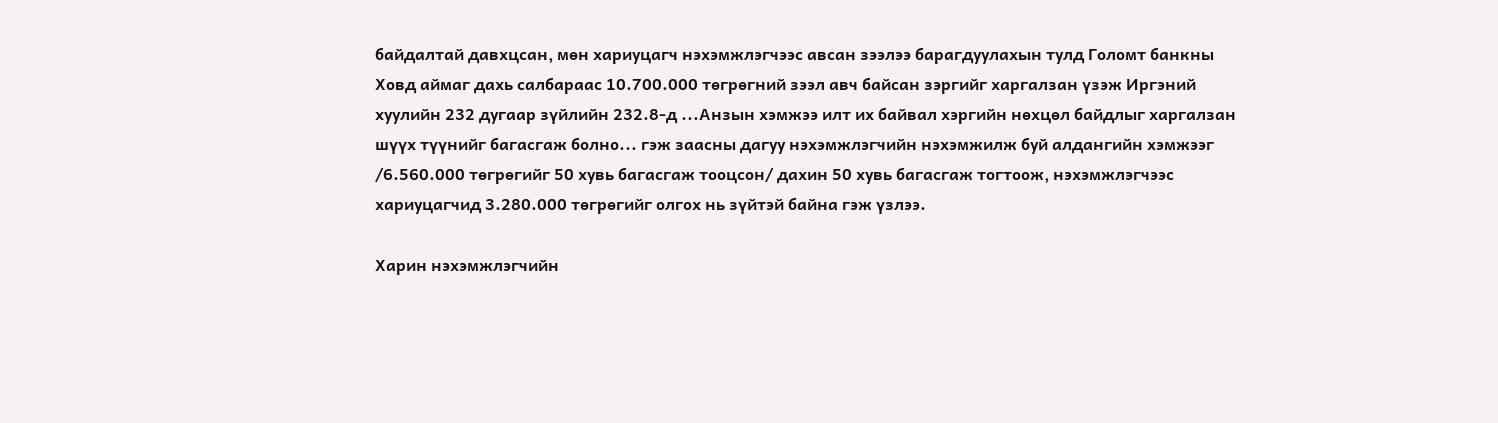байдалтай давхцсан, мөн хариуцагч нэхэмжлэгчээс авсан зээлээ барагдуулахын тулд Голомт банкны Ховд аймаг дахь салбараас 10.700.000 төгрөгний зээл авч байсан зэргийг харгалзан үзэж Иргэний хуулийн 232 дугаар зүйлийн 232.8-д ...Анзын хэмжээ илт их байвал хэргийн нөхцөл байдлыг харгалзан шүүх түүнийг багасгаж болно... гэж заасны дагуу нэхэмжлэгчийн нэхэмжилж буй алдангийн хэмжээг /6.560.000 төгрөгийг 50 хувь багасгаж тооцсон/ дахин 50 хувь багасгаж тогтоож, нэхэмжлэгчээс хариуцагчид 3.280.000 төгрөгийг олгох нь зүйтэй байна гэж үзлээ.

Харин нэхэмжлэгчийн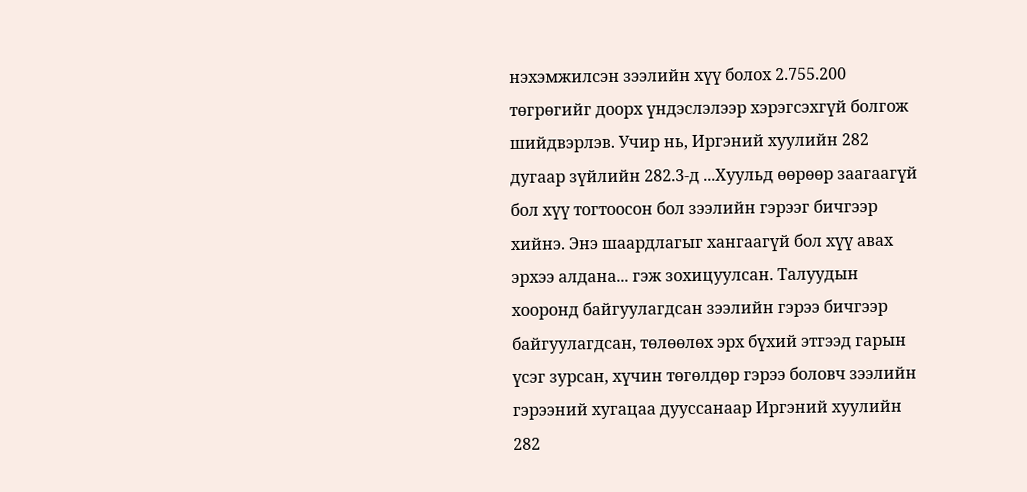нэхэмжилсэн зээлийн хүү болох 2.755.200 төгрөгийг доорх үндэслэлээр хэрэгсэхгүй болгож шийдвэрлэв. Учир нь, Иргэний хуулийн 282 дугаар зүйлийн 282.3-д ...Хуульд өөрөөр заагаагүй бол хүү тогтоосон бол зээлийн гэрээг бичгээр хийнэ. Энэ шаардлагыг хангаагүй бол хүү авах эрхээ алдана... гэж зохицуулсан. Талуудын хооронд байгуулагдсан зээлийн гэрээ бичгээр байгуулагдсан, төлөөлөх эрх бүхий этгээд гарын үсэг зурсан, хүчин төгөлдөр гэрээ боловч зээлийн гэрээний хугацаа дууссанаар Иргэний хуулийн 282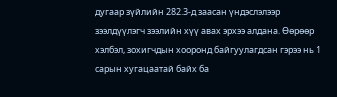дугаар зүйлийн 282.3-д заасан үндэслэлээр зээлдүүлэгч зээлийн хүү авах эрхээ алдана. Өөрөөр хэлбэл, зохигчдын хооронд байгуулагдсан гэрээ нь 1 сарын хугацаатай байх ба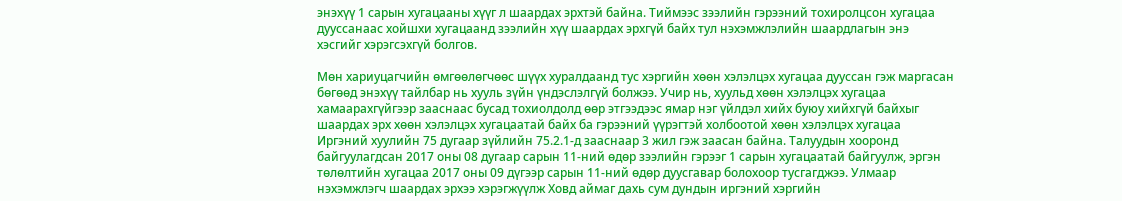энэхүү 1 сарын хугацааны хүүг л шаардах эрхтэй байна. Тиймээс зээлийн гэрээний тохиролцсон хугацаа дууссанаас хойшхи хугацаанд зээлийн хүү шаардах эрхгүй байх тул нэхэмжлэлийн шаардлагын энэ хэсгийг хэрэгсэхгүй болгов.

Мөн хариуцагчийн өмгөөлөгчөөс шүүх хуралдаанд тус хэргийн хөөн хэлэлцэх хугацаа дууссан гэж маргасан бөгөөд энэхүү тайлбар нь хууль зүйн үндэслэлгүй болжээ. Учир нь, хуульд хөөн хэлэлцэх хугацаа хамаарахгүйгээр зааснаас бусад тохиолдолд өөр этгээдээс ямар нэг үйлдэл хийх буюу хийхгүй байхыг шаардах эрх хөөн хэлэлцэх хугацаатай байх ба гэрээний үүрэгтэй холбоотой хөөн хэлэлцэх хугацаа Иргэний хуулийн 75 дугаар зүйлийн 75.2.1-д зааснаар 3 жил гэж заасан байна. Талуудын хооронд байгуулагдсан 2017 оны 08 дугаар сарын 11-ний өдөр зээлийн гэрээг 1 сарын хугацаатай байгуулж, эргэн төлөлтийн хугацаа 2017 оны 09 дүгээр сарын 11-ний өдөр дуусгавар болохоор тусгагджээ. Улмаар нэхэмжлэгч шаардах эрхээ хэрэгжүүлж Ховд аймаг дахь сум дундын иргэний хэргийн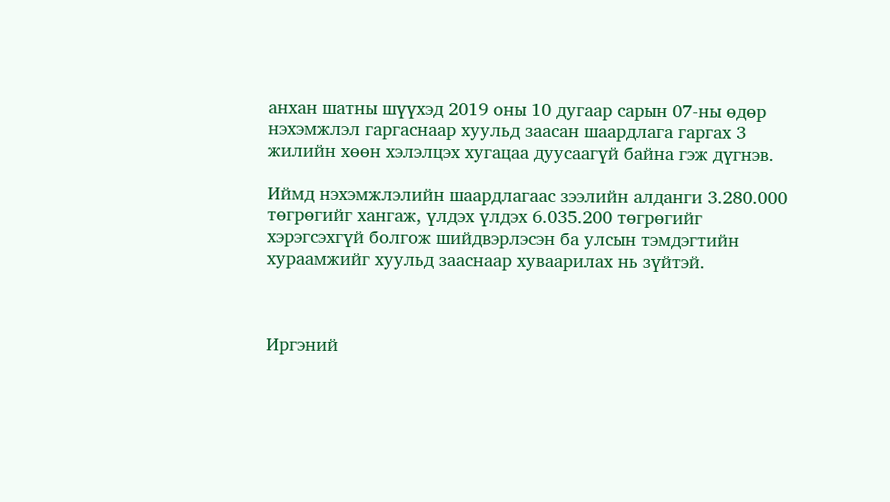анхан шатны шүүхэд 2019 оны 10 дугаар сарын 07-ны өдөр нэхэмжлэл гаргаснаар хуульд заасан шаардлага гаргах 3 жилийн хөөн хэлэлцэх хугацаа дуусаагүй байна гэж дүгнэв.

Иймд нэхэмжлэлийн шаардлагаас зээлийн алданги 3.280.000 төгрөгийг хангаж, үлдэх үлдэх 6.035.200 төгрөгийг хэрэгсэхгүй болгож шийдвэрлэсэн ба улсын тэмдэгтийн хураамжийг хуульд зааснаар хуваарилах нь зүйтэй.



Иргэний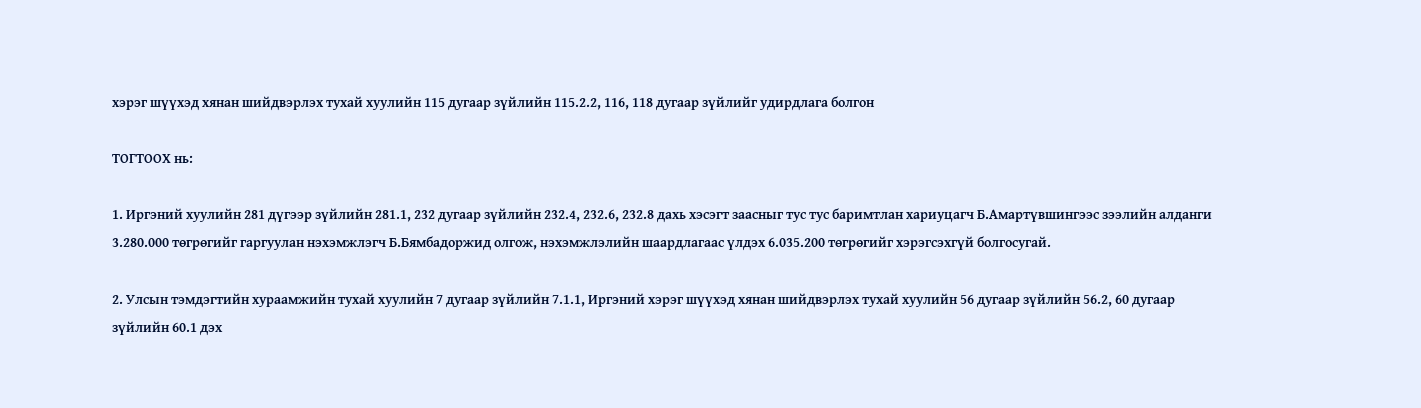хэрэг шүүхэд хянан шийдвэрлэх тухай хуулийн 115 дугаар зүйлийн 115.2.2, 116, 118 дугаар зүйлийг удирдлага болгон

ТОГТООХ нь:

1. Иргэний хуулийн 281 дүгээр зүйлийн 281.1, 232 дугаар зүйлийн 232.4, 232.6, 232.8 дахь хэсэгт заасныг тус тус баримтлан хариуцагч Б.Амартүвшингээс зээлийн алданги 3.280.000 төгрөгийг гаргуулан нэхэмжлэгч Б.Бямбадоржид олгож, нэхэмжлэлийн шаардлагаас үлдэх 6.035.200 төгрөгийг хэрэгсэхгүй болгосугай.

2. Улсын тэмдэгтийн хураамжийн тухай хуулийн 7 дугаар зүйлийн 7.1.1, Иргэний хэрэг шүүхэд хянан шийдвэрлэх тухай хуулийн 56 дугаар зүйлийн 56.2, 60 дугаар зүйлийн 60.1 дэх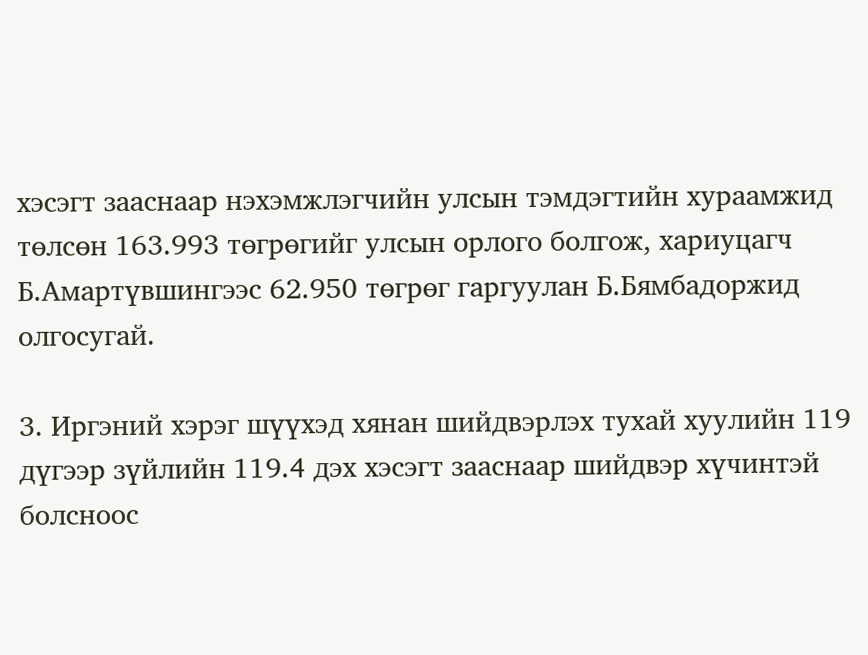хэсэгт зааснаар нэхэмжлэгчийн улсын тэмдэгтийн хураамжид төлсөн 163.993 төгрөгийг улсын орлого болгож, хариуцагч Б.Амартүвшингээс 62.950 төгрөг гаргуулан Б.Бямбадоржид олгосугай.

3. Иргэний хэрэг шүүхэд хянан шийдвэрлэх тухай хуулийн 119 дүгээр зүйлийн 119.4 дэх хэсэгт зааснаар шийдвэр хүчинтэй болсноос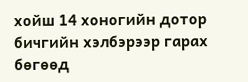хойш 14 хоногийн дотор бичгийн хэлбэрээр гарах бөгөөд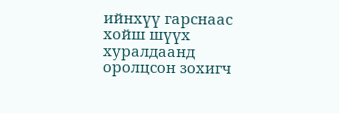ийнхүү гарснаас хойш шүүх хуралдаанд оролцсон зохигч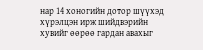нар 14 хоногийн дотор шүүхэд хүрэлцэн ирж шийдвэрийн хувийг өөрөө гардан авахыг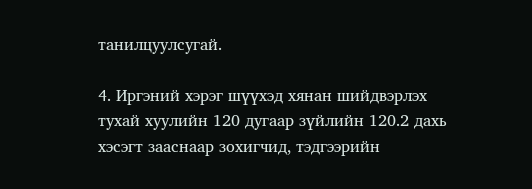танилцуулсугай.

4. Иргэний хэрэг шүүхэд хянан шийдвэрлэх тухай хуулийн 120 дугаар зүйлийн 120.2 дахь хэсэгт зааснаар зохигчид, тэдгээрийн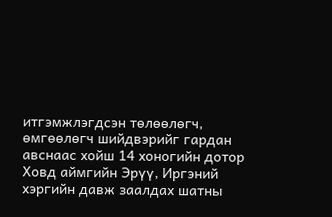итгэмжлэгдсэн төлөөлөгч, өмгөөлөгч шийдвэрийг гардан авснаас хойш 14 хоногийн дотор Ховд аймгийн Эрүү, Иргэний хэргийн давж заалдах шатны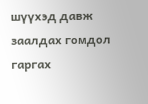шүүхэд давж заалдах гомдол гаргах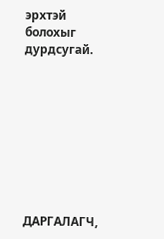эрхтэй болохыг дурдсугай.









ДАРГАЛАГЧ,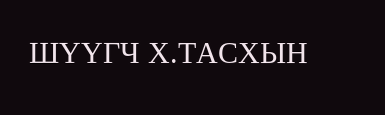ШҮҮГЧ Х.ТАСХЫН